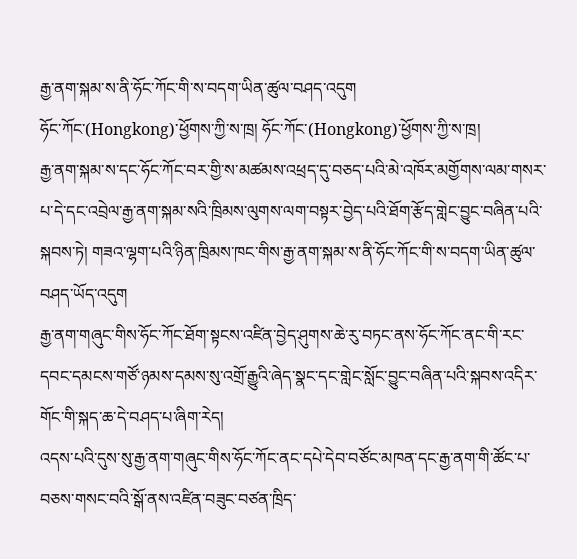རྒྱ་ནག་སྐམ་ས་ནི་ཧོང་ཀོང་གི་ས་བདག་ཡིན་ཚུལ་བཤད་འདུག
ཧོང་ཀོང་(Hongkong)་ཕྱོགས་ཀྱི་ས་ཁྲ། ཧོང་ཀོང་(Hongkong)་ཕྱོགས་ཀྱི་ས་ཁྲ།
རྒྱ་ནག་སྐམ་ས་དང་ཧོང་ཀོང་བར་གྱི་ས་མཚམས་འཕྲད་དུ་བཅད་པའི་མེ་འཁོར་མགྱོགས་ལམ་གསར་པ་དེ་དང་འབྲེལ་རྒྱ་ནག་སྐམ་སའི་ཁྲིམས་ལུགས་ལག་བསྟར་བྱེད་པའི་ཐོག་རྩོད་གླེང་བྱུང་བཞིན་པའི་སྐབས་ཏེ། གཟའ་ལྷག་པའི་ཉིན་ཁྲིམས་ཁང་གིས་རྒྱ་ནག་སྐམ་ས་ནི་ཧོང་ཀོང་གི་ས་བདག་ཡིན་ཚུལ་བཤད་ཡོད་འདུག
རྒྱ་ནག་གཞུང་གིས་ཧོང་ཀོང་ཐོག་སྟངས་འཛིན་བྱེད་ཤུགས་ཆེ་རུ་བཏང་ནས་ཧོང་ཀོང་ནང་གི་རང་དབང་དམངས་གཙོ་ཉམས་དམས་སུ་འགྲོ་རྒྱུའི་ཞེད་སྣང་དང་གླེང་སློང་བྱུང་བཞིན་པའི་སྐབས་འདིར་གོང་གི་སྐད་ཆ་དེ་བཤད་པ་ཞིག་རེད།
འདས་པའི་དུས་སུ་རྒྱ་ནག་གཞུང་གིས་ཧོང་ཀོང་ནང་དཔེ་དེབ་བཙོང་མཁན་དང་རྒྱ་ནག་གི་ཚོང་པ་བཅས་གསང་བའི་སྒོ་ནས་འཛིན་བཟུང་བཙན་ཁྲིད་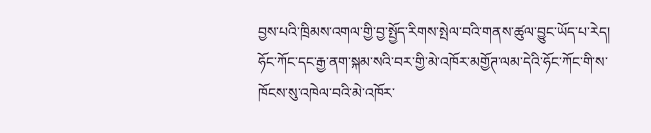བྱས་པའི་ཁྲིམས་འགལ་གྱི་བྱ་སྤྱོད་རིགས་སྤེལ་བའི་གནས་ཚུལ་བྱུང་ཡོད་པ་རེད།
ཧོང་ཀོང་དང་རྒྱ་ནག་སྐམ་སའི་བར་གྱི་མེ་འཁོར་མགྱོཊ་ལམ་དེའི་ཧོང་ཀོང་གི་ས་ཁོངས་སུ་འཁེལ་བའི་མེ་འཁོར་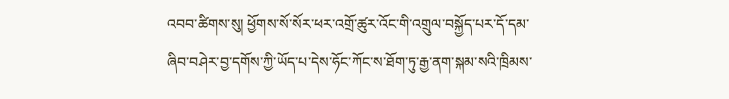འབབ་ཚིགས་སུ། ཕྱོགས་སོ་སོར་ཕར་འགྲོ་ཚུར་འོང་གི་འགྲུལ་བསྐྱོད་པར་དོ་དམ་ཞིབ་བཤེར་བྱ་དགོས་ཀྱི་ཡོད་པ་དེས་ཧོང་ཀོང་ས་ཐོག་ཏུ་རྒྱ་ནག་སྐམ་སའི་ཁྲིམས་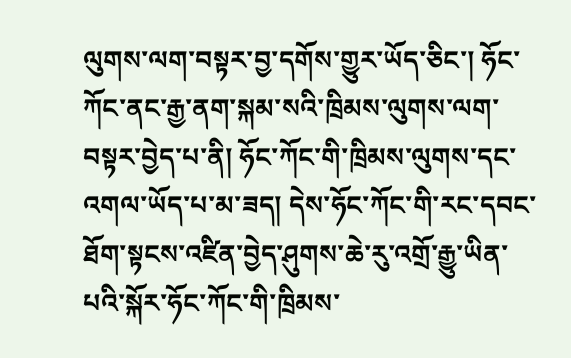ལུགས་ལག་བསྟར་བྱ་དགོས་གྱུར་ཡོད་ཅིང་། ཧོང་ཀོང་ནང་རྒྱ་ནག་སྐམ་སའི་ཁྲིམས་ལུགས་ལག་བསྟར་བྱེད་པ་ནི། ཧོང་ཀོང་གི་ཁྲིམས་ལུགས་དང་འགལ་ཡོད་པ་མ་ཟད། དེས་ཧོང་ཀོང་གི་རང་དབང་ཐོག་སྟངས་འཛིན་བྱེད་ཤུགས་ཆེ་རུ་འགྲོ་རྒྱུ་ཡིན་པའི་སྐོར་ཧོང་ཀོང་གི་ཁྲིམས་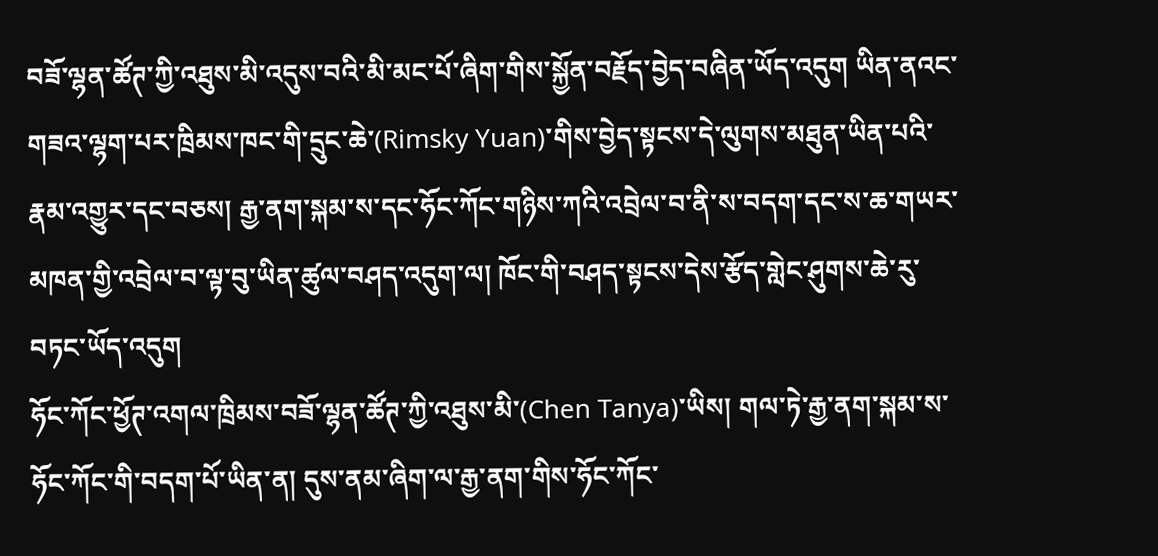བཟོ་ལྷན་ཚོཊ་ཀྱི་འཐུས་མི་འདུས་བའི་མི་མང་པོ་ཞིག་གིས་སྐྱོན་བརྗོད་བྱེད་བཞིན་ཡོད་འདུག ཡིན་ནའང་གཟའ་ལྷག་པར་ཁྲིམས་ཁང་གི་དྲུང་ཆེ་(Rimsky Yuan)་གིས་བྱེད་སྟངས་དེ་ལུགས་མཐུན་ཡིན་པའི་རྣམ་འགྱུར་དང་བཅས། རྒྱ་ནག་སྐམ་ས་དང་ཧོང་ཀོང་གཉིས་ཀའི་འབྲེལ་བ་ནི་ས་བདག་དང་ས་ཆ་གཡར་མཁན་གྱི་འབྲེལ་བ་ལྟ་བུ་ཡིན་ཚུལ་བཤད་འདུག་ལ། ཁོང་གི་བཤད་སྟངས་དེས་རྩོད་གླེང་ཤུགས་ཆེ་རུ་བཏང་ཡོད་འདུག
ཧོང་ཀོང་ཕྱོཊ་འགལ་ཁྲིམས་བཟོ་ལྷན་ཚོཊ་ཀྱི་འཐུས་མི་(Chen Tanya)་ཡིས། གལ་ཏེ་རྒྱ་ནག་སྐམ་ས་ཧོང་ཀོང་གི་བདག་པོ་ཡིན་ན། དུས་ནམ་ཞིག་ལ་རྒྱ་ནག་གིས་ཧོང་ཀོང་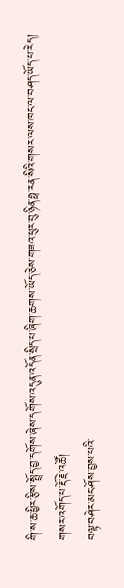གི་ས་ཆ་ཕྱིར་རྩིས་སྤྲོད་བྱ་དགོས་ཞེས་དགོས་འདུན་འདོན་སྲིད་པ་ཞིག་ཆགས་ཡོད་ཅེས་གཟའ་ཕུར་བུ་ཉིན་ཧྥ་རན་སིའི་གསར་ལས་ཁང་ལ་བཤད་ཡོད་པ་རེད།
གསར་འགོད་པ་རྡོ་རྗེ་འཚོ།
བལྟ་བཤེར་མང་ཤོས་བྱས་པའི་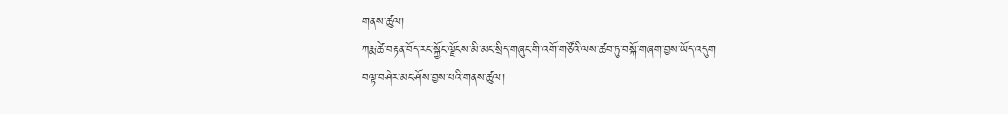གནས་ཚུལ།
ཀརྨ་ཚེ་བརྟན་བོད་རང་སྐྱོང་ལྗོངས་མི་མང་སྲིད་གཞུང་གི་འགོ་གཙོའི་ལས་ཚབ་ཏུ་བསྐོ་གཞག་བྱས་ཡོད་འདུག
བལྟ་བཤེར་མང་ཤོས་བྱས་པའི་གནས་ཚུལ།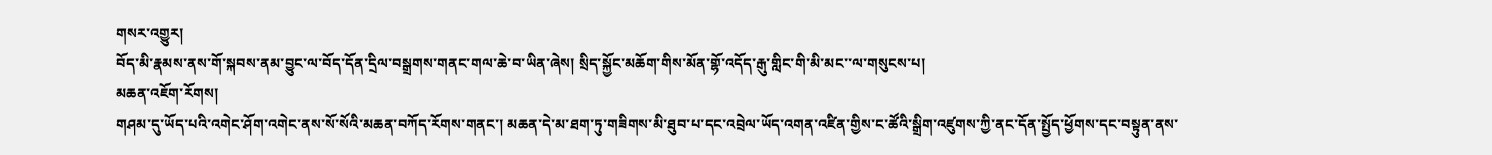གསར་འགྱུར།
བོད་མི་རྣམས་ནས་གོ་སྐབས་ནམ་བྱུང་ལ་བོད་དོན་དྲིལ་བསྒྲགས་གནང་གལ་ཆེ་བ་ཡིན་ཞེས། སྲིད་སྐྱོང་མཆོག་གིས་མོན་གྷོ་འདོད་རྒུ་གླིང་གི་མི་མང་་ལ་གསུངས་པ།
མཆན་འཇོག་རོགས།
གཤམ་དུ་ཡོད་པའི་འགེང་ཤོག་འགེང་ནས་སོ་སོའི་མཆན་བཀོད་རོགས་གནང་། མཆན་དེ་མ་ཐག་ཏུ་གཟིགས་མི་ཐུབ་པ་དང་འབྲེལ་ཡོད་འགན་འཛིན་གྱིས་ང་ཚོའི་སྒྲིག་འཛུགས་ཀྱི་ནང་དོན་སྤྱོད་ཕྱོགས་དང་བསྟུན་ནས་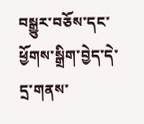བསྒྱུར་བཅོས་དང་ཕྱོགས་སྒྲིག་བྱེད་དེ་དྲ་གནས་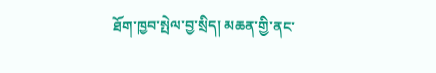ཐོག་ཁྱབ་སྤེལ་བྱ་སྲིད། མཆན་གྱི་ནང་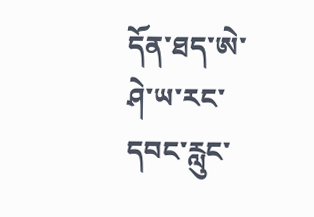དོན་ཐད་ཨེ་ཤེ་ཡ་རང་དབང་རླུང་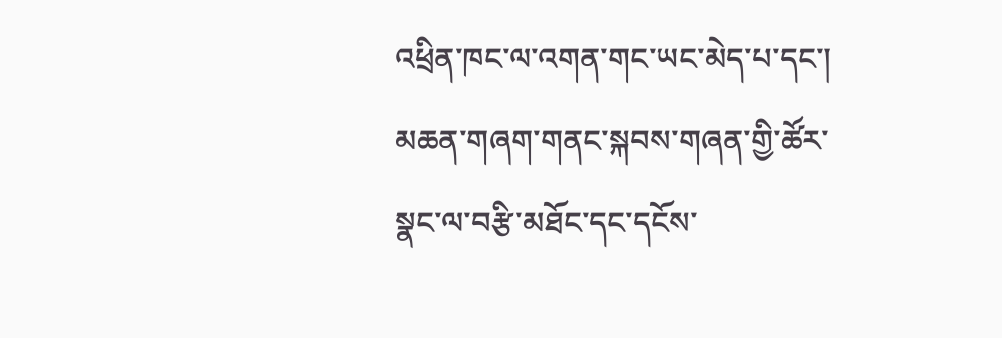འཕྲིན་ཁང་ལ་འགན་གང་ཡང་མེད་པ་དང་། མཆན་གཞག་གནང་སྐབས་གཞན་གྱི་ཚོར་སྣང་ལ་བརྩི་མཐོང་དང་དངོས་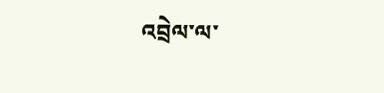འབྲེལ་ལ་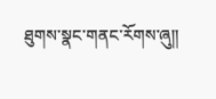ཐུགས་སྣང་གནང་རོགས་ཞུ༎